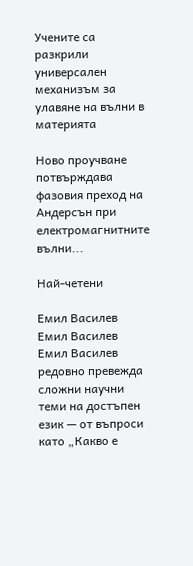Учените са разкрили универсален механизъм за улавяне на вълни в материята

Ново проучване потвърждава фазовия преход на Андерсън при електромагнитните вълни...

Най-четени

Емил Василев
Емил Василев
Емил Василев редовно превежда сложни научни теми на достъпен език — от въпроси като „Какво е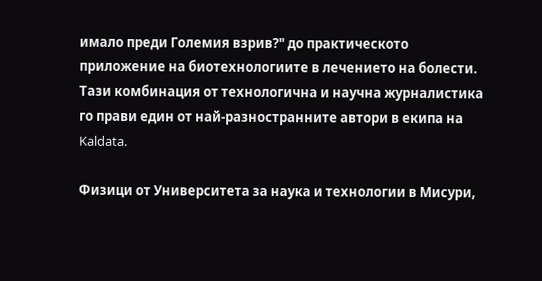имало преди Големия взрив?" до практическото приложение на биотехнологиите в лечението на болести. Тази комбинация от технологична и научна журналистика го прави един от най-разностранните автори в екипа на Kaldata.

Физици от Университета за наука и технологии в Мисури,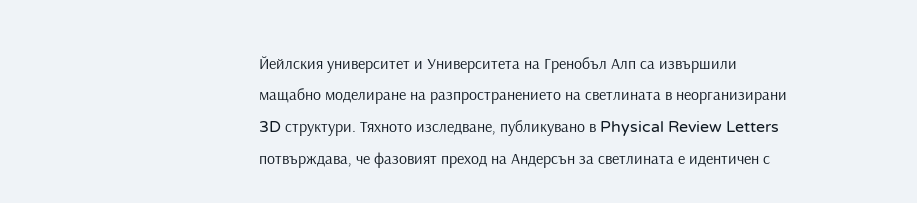Йейлския университет и Университета на Гренобъл Алп са извършили мащабно моделиране на разпространението на светлината в неорганизирани 3D структури. Тяхното изследване, публикувано в Physical Review Letters потвърждава, че фазовият преход на Андерсън за светлината е идентичен с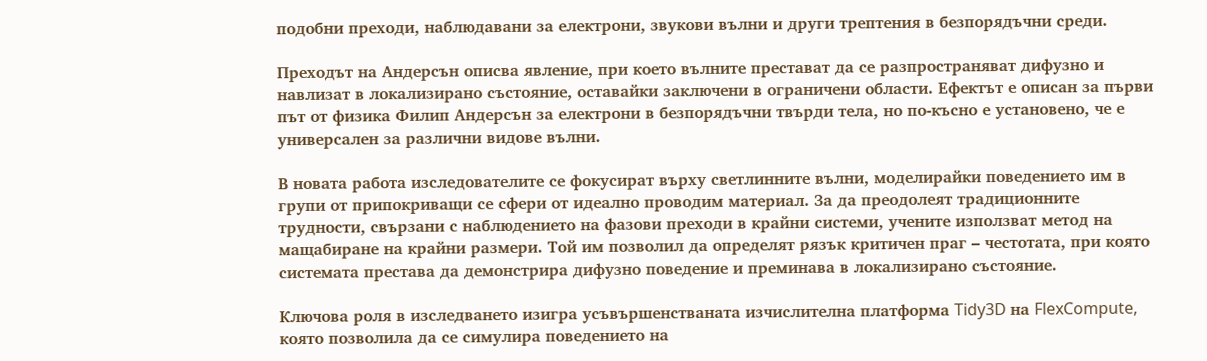подобни преходи, наблюдавани за електрони, звукови вълни и други трептения в безпорядъчни среди.

Преходът на Андерсън описва явление, при което вълните престават да се разпространяват дифузно и навлизат в локализирано състояние, оставайки заключени в ограничени области. Ефектът е описан за първи път от физика Филип Андерсън за електрони в безпорядъчни твърди тела, но по-късно е установено, че е универсален за различни видове вълни.

В новата работа изследователите се фокусират върху светлинните вълни, моделирайки поведението им в групи от припокриващи се сфери от идеално проводим материал. За да преодолеят традиционните трудности, свързани с наблюдението на фазови преходи в крайни системи, учените използват метод на мащабиране на крайни размери. Той им позволил да определят рязък критичен праг – честотата, при която системата престава да демонстрира дифузно поведение и преминава в локализирано състояние.

Ключова роля в изследването изигра усъвършенстваната изчислителна платформа Tidy3D на FlexCompute, която позволила да се симулира поведението на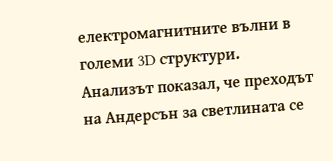електромагнитните вълни в големи 3D структури. Анализът показал, че преходът на Андерсън за светлината се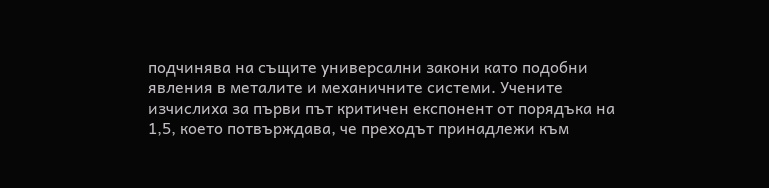подчинява на същите универсални закони като подобни явления в металите и механичните системи. Учените изчислиха за първи път критичен експонент от порядъка на 1,5, което потвърждава, че преходът принадлежи към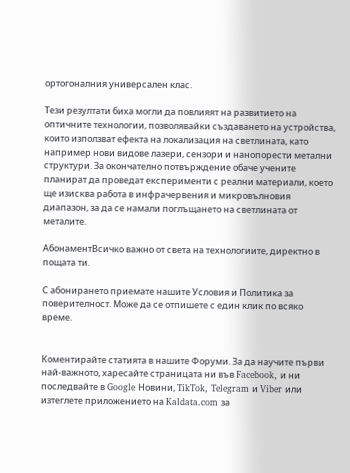ортогоналния универсален клас.

Тези резултати биха могли да повлияят на развитието на оптичните технологии, позволявайки създаването на устройства, които използват ефекта на локализация на светлината, като например нови видове лазери, сензори и нанопорести метални структури. За окончателно потвърждение обаче учените планират да проведат експерименти с реални материали, което ще изисква работа в инфрачервения и микровълновия диапазон, за да се намали поглъщането на светлината от металите.

АбонаментВсичко важно от света на технологиите, директно в пощата ти.

С абонирането приемате нашите Условия и Политика за поверителност. Може да се отпишете с един клик по всяко време.


Коментирайте статията в нашите Форуми. За да научите първи най-важното, харесайте страницата ни във Facebook, и ни последвайте в Google Новини, TikTok, Telegram и Viber или изтеглете приложението на Kaldata.com за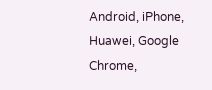Android, iPhone, Huawei, Google Chrome,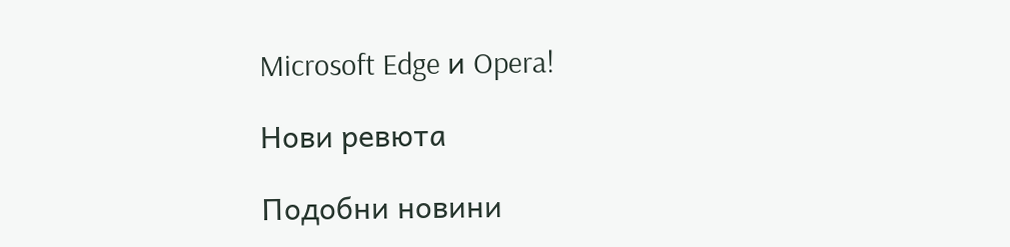Microsoft Edge и Opera!

Нови ревюта

Подобни новини